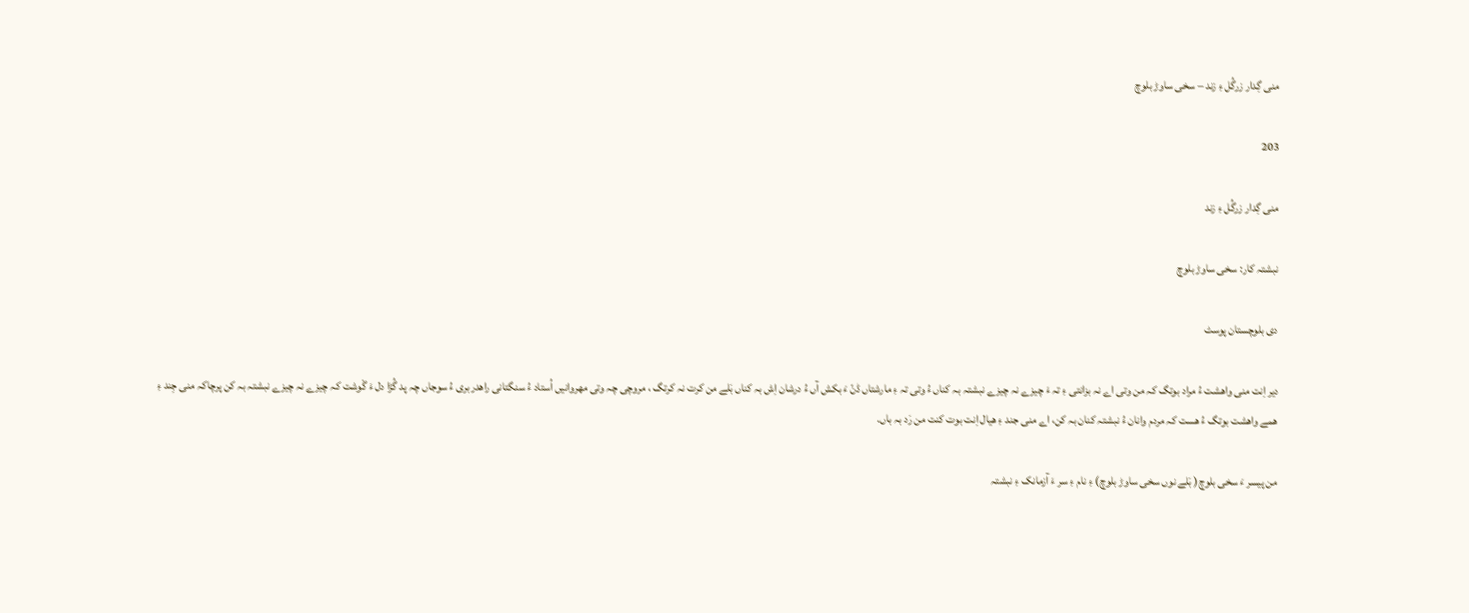منی گِدار زرگُل ءِ زند – سخی ساوڑ بلوچ

203

منی گِدار زرگُل ءِ زند

نبشتہ کار: سخی ساوڑ بلوچ

دی بلوچستان پوسٹ

دیر اِنت منی واھشت ءُ مراد بوتگ کہ من وتی اے نہ بزانتی ءِ تہ ءَ چیزے نہ چیزے نبشتہ بہ کناں ءُ وتی تہ ءِ مارشتاں ڈنّ ءَ بکش آں ءُ درشان اِش بہ کناں بَلے من کرت نہ کرتگ ، مروچی چہ وتی مھروانیں اُستاد ءُ سنگتانی راھدربری ءُ سوجاں چہ پد گُڑا دل ءَ گْوشت کہ چیزے نہ چیزے نبشتہ بہ کن پرچاکہ منی جِند ءِ ھمے واھشت بوتگ ءُ ھست کہ مردم وانان ءُ نبشتہ کنان بہ کن، اے منی جند ءِ ھیال اِنت بوت کنت من رَد بہ باں.

من پیسر ءَ سخی بلوچ( بَلے نوں سخی ساوڑ بلوچ) ءِ نام ءِ سر ءَ آزمانک ءِ نبشتہ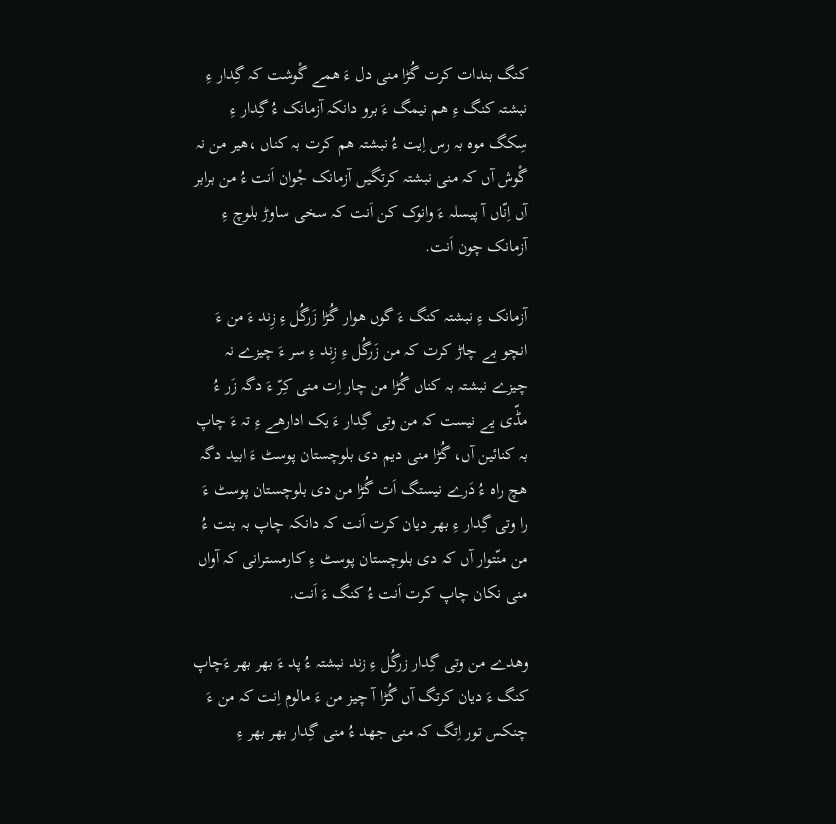کنگ بندات کرت گُڑا منی دل ءَ ھمے گْوشت کہ گِدار ءِ نبشتہ کنگ ءِ ھم نیمگ ءَ برو دانکہ آزمانک ءُ گِدار ءِ سِکگ موہ بہ رس اِیت ءُ نبشتہ ھم کرت بہ کناں ،ھیر من نہ گْوش آں کہ منی نبشتہ کرتگیں آزمانک جْوان اَنت ءُ من برابر آں اِنّاں آ پیسلہ ءَ وانوک کن اَنت کہ سخی ساوڑ بلوچ ءِ آزمانک چون اَنت.

آزمانک ءِ نبشتہ کنگ ءَ گوں ھوار گُڑا زَرگُل ءِ زِند ءَ من ءَ انچو بے چاڑ کرت کہ من زَرگُل ءِ زِند ءِ سر ءَ چیزے نہ چیزے نبشتہ بہ کناں گُڑا من چار اِت منی کِرّ ءَ دگہ زَر ءُ مڈّی یے نیست کہ من وتی گِدار ءَ یک ادارھے ءِ تہ ءَ چاپ بہ کنائین آں، گُڑا منی دیم دی بلوچستان پوسٹ ءَ ابید دگہ ھچ راہ ءُ دَرے نیستگ اَت گُڑا من دی بلوچستان پوسٹ ءَ را وتی گِدار ءِ بھر دیان کرت اَنت کہ دانکہ چاپ بہ بنت ءُ من منّتوار آں کہ دی بلوچستان پوسٹ ءِ کارمسترانی کہ آواں منی نکان چاپ کرت اَنت ءُ کنگ ءَ اَنت.

وھدے من وتی گِدار زرگُل ءِ زند نبشتہ ءُ پد ءَ بھر بھر ءَچاپ کنگ ءَ دیان کرتگ آں گُڑا آ چیز من ءَ مالوم اِنت کہ من ءَ چنکس تور اِتگ کہ منی جھد ءُ منی گِدار بھر بھر ءِ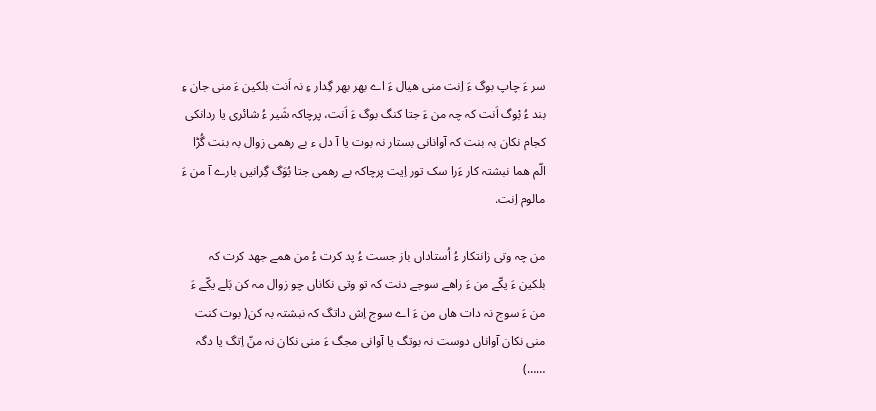سر ءَ چاپ بوگ ءَ اِنت منی ھیال ءَ اے بھر بھر گِدار ءِ نہ اَنت بلکین ءَ منی جان ءِ بند ءُ بْوگ اَنت کہ چہ من ءَ جتا کنگ بوگ ءَ اَنت، پرچاکہ شَیر ءُ شائری یا ردانکی کجام نکان بہ بنت کہ آوانانی بستار نہ بوت یا آ دل ء بے رھمی زوال بہ بنت گُڑا الّم ھما نبشتہ کار ءَرا سک تور اِیت پرچاکہ بے رھمی جتا بُوَگ گِرانیں بارے آ من ءَ مالوم اِنت.

من چہ وتی زانتکار ءُ اُستاداں باز جست ءُ پد کرت ءُ من ھمے جھد کرت کہ بلکین ءَ یکّے من ءَ راھے سوجے دنت کہ تو وتی نکاناں چو زوال مہ کن بَلے یکّے ءَ من ءَ سوج نہ دات ھاں من ءَ اے سوج اِش داتگ کہ نبشتہ بہ کن( بوت کنت منی نکان آواناں دوست نہ بوتگ یا آوانی مجگ ءَ منی نکان نہ منّ اِتگ یا دگہ ……)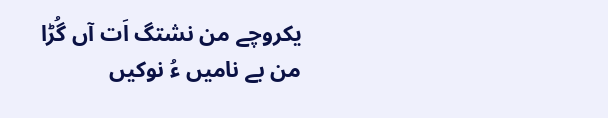یکروچے من نشتگ اَت آں گُڑا من بے نامیں ءُ نوکیں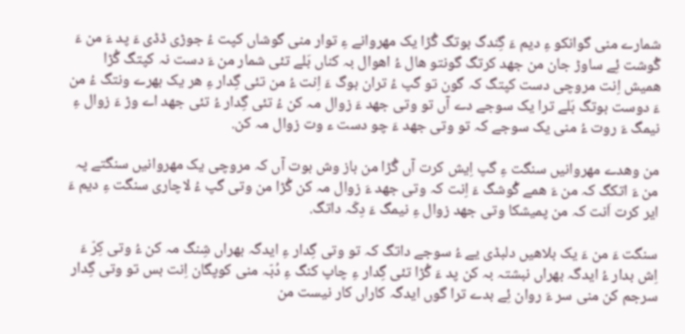شمارے منی گوانکو ءِ دیم ءَ گِندگ بوتگ گُڑا یک مھروانے ءِ توار منی گوشاں کپت ءُ جوڑی ڈڈی ءَ پد ءَ من ءَ گْوشت ئِے ساوڑ جان من جھد کرتگ گونتو ھال ءُ اھوال بہ کناں بَلے تئی شمار من ءَ دست نہ کپتگ گُڑا ھمیش اِنت مروچی دست کپتگ کہ گون تو گپ ءُ تران بوگ ءَ اِنت ءُ من تئی گِدار ءِ ھر یک بھرے ونتگ ءُ من ءَ دوست بوتگ بَلے ترا یک سوجے دے آں تو وتی جھد ءَ زوال مہ کن ءُ تئی گِدار ءُ تئی جھد اے وڑ ءَ زوال ءِ نیمگ ءَ روت ءُ منی یک سوجے کہ تو وتی جھد ءَ چو دست ء وت زوال مہ کن.

من وھدے مھروانیں سنگت ءِ گپ اِیش کرت آں گُڑا من باز وش بوت آں کہ مروچی یک مھروانیں سنگتے پہ من ءَ اتکگ کہ من ءَ ھمے گْوشگ ءَ اِنت کہ وتی جھد ءَ زوال مہ کن گُڑا من وتی گپ ءُ لاچاری سنگت ءِ دیم ءَ ایر کرت اَنت کہ من پمیشکا وتی جھد زوال ءِ نیمگ ءَ دِکّہ داتگ.

سنگت ءَ من ءَ یک بلاھیں دلبڈی یے ءُ سوجے داتگ کہ تو وتی گِدار ءِ ایدگہ بھراں شِنگ مہ کن ءُ وتی کِرّ ءَ اِش بدار ءُ ایدگہ بھراں نبشتہ بہ کن پد ءَ گُڑا تئی گِدار ءِ چاپ کنگ ءِ دُبّہ منی کوپگان اِنت بس تو وتی گِدار سرجم کن منی سر ءَ روان ئِے بدے ترا گوں ایدگہ کاراں کار نیست من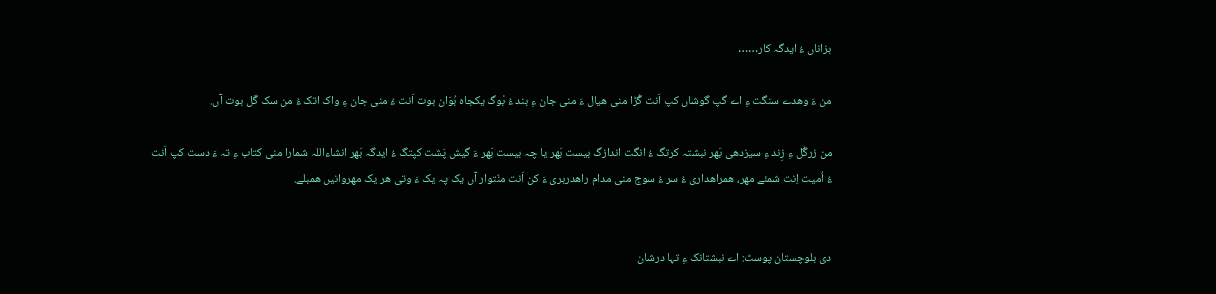بزاناں ءُ ایدگہ کار……

من ءَ وھدے سنگت ءِ اے گپ گوشاں کپ اَنت گُڑا منی ھیال ءَ منی جان ءِ بند ءُ بْوگ یکجاہ بُوَان بوت اَنت ءُ منی جان ءِ واک اتک ءُ من سک گَل بوت آں.

من زرگُل ءِ زِند ءِ سیزدھی بَھر نبشتہ کرتگ ءُ انگت اندازگ بیست بَھر یا چہ بیست بَھر ءَ گیش پَشت کپتگ ءُ ایدگہ بَھر انشاءاللہ شمارا منی کتاب ءِ تہ ءَ دست کپ اَنت ءُ اُمیت اِنت شمئے مھر، ھمراھداری ءُ سر ءُ سوج منی مدام راھدربری ءَ کن اَنت منّتوار آں یک پہ یک ءَ وتی ھر یک مھروانیں ھمبلے.


دی بلوچستان پوسٹ: اے نبشتانک ءِ تہا درشان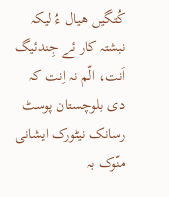کُتگیں ھیال ءُ لیکہ نبشتہ کار ئے جِندئیگ اَنت، الّم نہ اِنت کہ دی بلوچستان پوسٹ رسانک نیٹورک ایشانی منّوک بہ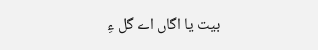بیت یا اگاں اے گل ءِ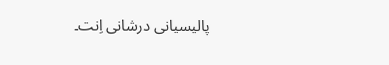پالیسیانی درشانی اِنت۔